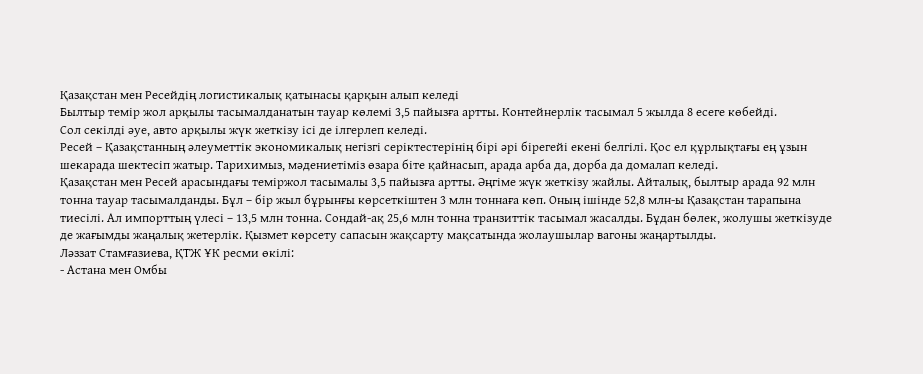Қазақстан мен Ресейдің логистикалық қатынасы қарқын алып келеді
Былтыр темір жол арқылы тасымалданатын тауар көлемі 3,5 пайызға артты. Контейнерлік тасымал 5 жылда 8 есеге көбейді.
Сол секілді әуе, авто арқылы жүк жеткізу ісі де ілгерлеп келеді.
Ресей – Қазақстанның әлеуметтік экономикалық негізгі серіктестерінің бірі әрі бірегейі екені белгілі. Қос ел құрлықтағы ең ұзын шекарада шектесіп жатыр. Тарихимыз, мәдениетіміз өзара біте қайнасып, арада арба да, дорба да домалап келеді.
Қазақстан мен Ресей арасындағы теміржол тасымалы 3,5 пайызға артты. Әңгіме жүк жеткізу жайлы. Айталық, былтыр арада 92 млн тонна тауар тасымалданды. Бұл – бір жыл бұрынғы көрсеткіштен 3 млн тоннаға көп. Оның ішінде 52,8 млн-ы Қазақстан тарапына тиесілі. Ал импорттың үлесі – 13,5 млн тонна. Сондай-ақ 25,6 млн тонна транзиттік тасымал жасалды. Бұдан бөлек, жолушы жеткізуде де жағымды жаңалық жетерлік. Қызмет көрсету сапасын жақсарту мақсатында жолаушылар вагоны жаңартылды.
Ләззат Стамғазиева, ҚТЖ ҰК ресми өкілі:
- Астана мен Омбы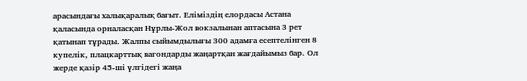арасындағы халықаралық бағыт. Еліміздің елордасы Астана қаласында орналасқан Нұрлы-Жол вокзалынан аптасына 3 рет қатынап тұрады. Жалпы сыйымдылығы 300 адамға есептелінген 8 купелік, плацкарттық вагондарды жаңартқан жағдайымыз бар. Ол жерде қазір 45-ші үлгідегі жаңа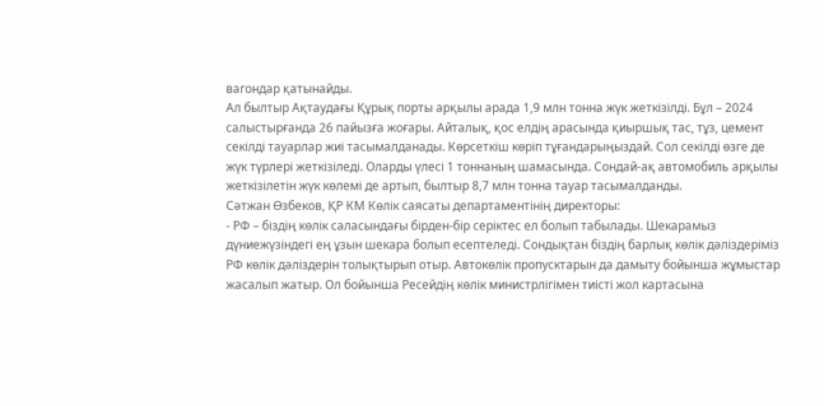вагондар қатынайды.
Ал былтыр Ақтаудағы Құрық порты арқылы арада 1,9 млн тонна жүк жеткізілді. Бұл – 2024 салыстырғанда 26 пайызға жоғары. Айталық, қос елдің арасында қиыршық тас, тұз, цемент секілді тауарлар жиі тасымалданады. Көрсеткіш көріп тұғандарыңыздай. Сол секілді өзге де жүк түрлері жеткізіледі. Оларды үлесі 1 тоннаның шамасында. Сондай-ақ автомобиль арқылы жеткізілетін жүк көлемі де артып, былтыр 8,7 млн тонна тауар тасымалданды.
Сәтжан Өзбеков, ҚР КМ Көлік саясаты департаментінің директоры:
- РФ – біздің көлік саласындағы бірден-бір серіктес ел болып табылады. Шекарамыз дүниежүзіндегі ең ұзын шекара болып есептеледі. Сондықтан біздің барлық көлік дәліздеріміз РФ көлік дәліздерін толықтырып отыр. Автокөлік пропусктарын да дамыту бойынша жұмыстар жасалып жатыр. Ол бойынша Ресейдің көлік министрлігімен тиісті жол картасына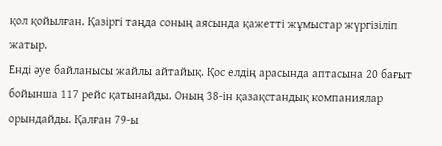қол қойылған. Қазіргі таңда соның аясында қажетті жұмыстар жүргізіліп жатыр.
Енді әуе байланысы жайлы айтайық. Қос елдің арасында аптасына 20 бағыт бойынша 117 рейс қатынайды. Оның 38-ін қазақстандық компаниялар орындайды. Қалған 79-ы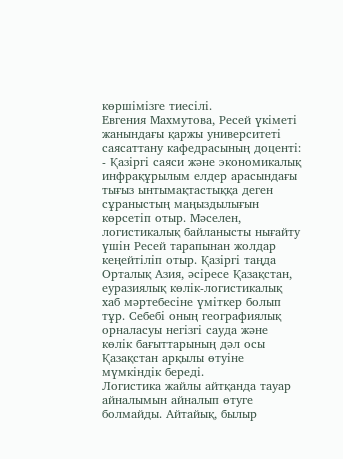көршімізге тиесілі.
Евгения Махмутова, Ресей үкіметі жанындағы қаржы университеті саясаттану кафедрасының доценті:
- Қазіргі саяси және экономикалық инфрақұрылым елдер арасындағы тығыз ынтымақтастыққа деген сұраныстың маңыздылығын көрсетіп отыр. Мәселен, логистикалық байланысты нығайту үшін Ресей тарапынан жолдар кеңейтіліп отыр. Қазіргі таңда Орталық Азия, әсіресе Қазақстан, еуразиялық көлік-логистикалық хаб мәртебесіне үміткер болып тұр. Себебі оның географиялық орналасуы негізгі сауда және көлік бағыттарының дәл осы Қазақстан арқылы өтуіне мүмкіндік береді.
Логистика жайлы айтқанда тауар айналымын айналып өтуге болмайды. Айтайық, былыр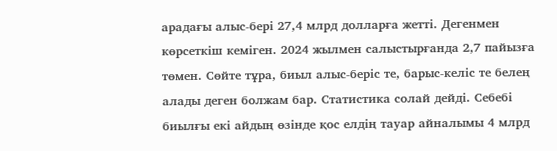арадағы алыс-бері 27,4 млрд долларға жетті. Дегенмен көрсеткіш кеміген. 2024 жылмен салыстырғанда 2,7 пайызға төмен. Сөйте тұра, биыл алыс-беріс те, барыс-келіс те белең алады деген болжам бар. Статистика солай дейді. Себебі биылғы екі айдың өзінде қос елдің тауар айналымы 4 млрд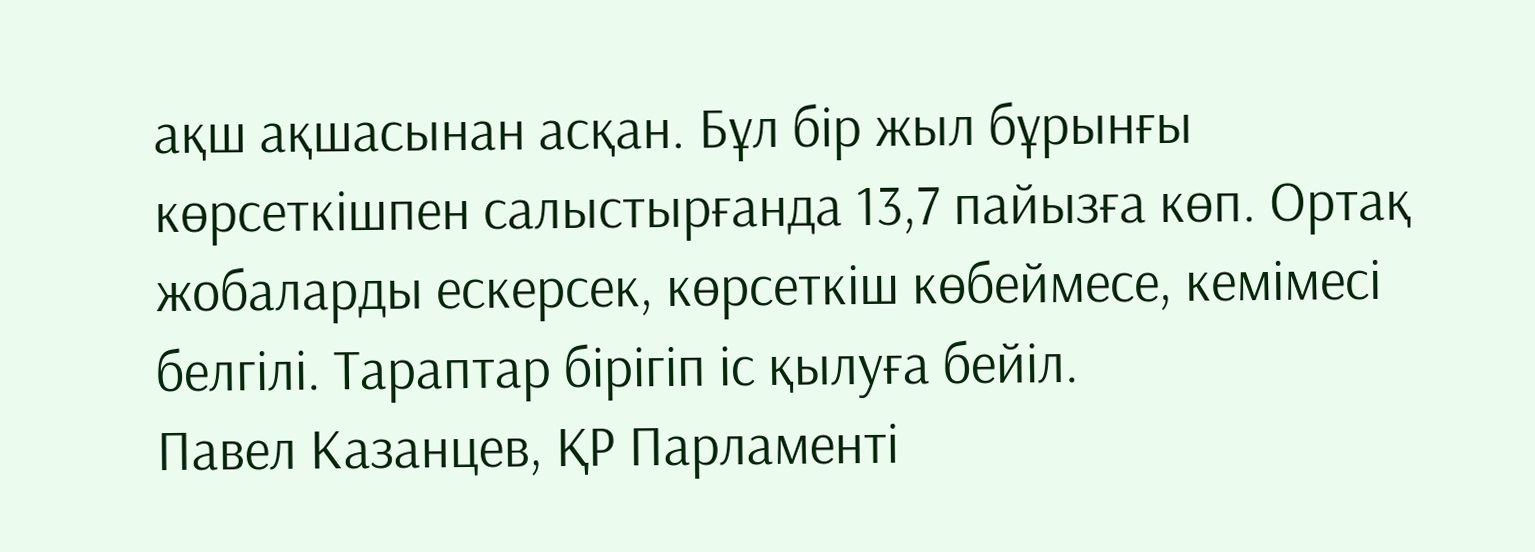ақш ақшасынан асқан. Бұл бір жыл бұрынғы көрсеткішпен салыстырғанда 13,7 пайызға көп. Ортақ жобаларды ескерсек, көрсеткіш көбеймесе, кемімесі белгілі. Тараптар бірігіп іс қылуға бейіл.
Павел Казанцев, ҚР Парламенті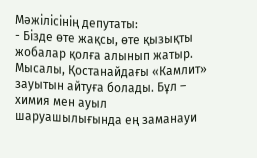Мәжілісінің депутаты:
- Бізде өте жақсы, өте қызықты жобалар қолға алынып жатыр. Мысалы, Қостанайдағы «Камлит» зауытын айтуға болады. Бұл – химия мен ауыл шаруашылығында ең заманауи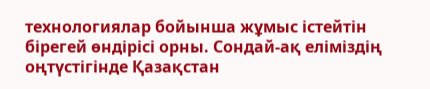технологиялар бойынша жұмыс істейтін бірегей өндірісі орны. Сондай-ақ еліміздің оңтүстігінде Қазақстан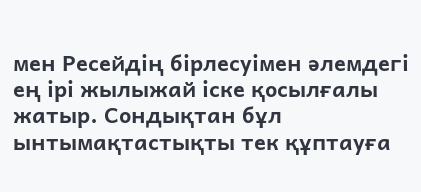мен Ресейдің бірлесуімен әлемдегі ең ірі жылыжай іске қосылғалы жатыр. Сондықтан бұл ынтымақтастықты тек құптауға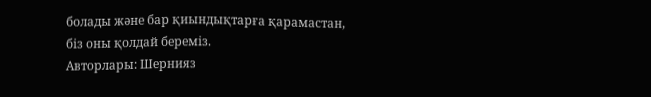болады және бар қиындықтарға қарамастан, біз оны қолдай береміз.
Авторлары: Шернияз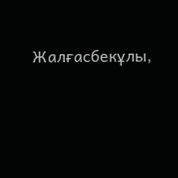Жалғасбекұлы,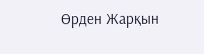Өрден Жарқын